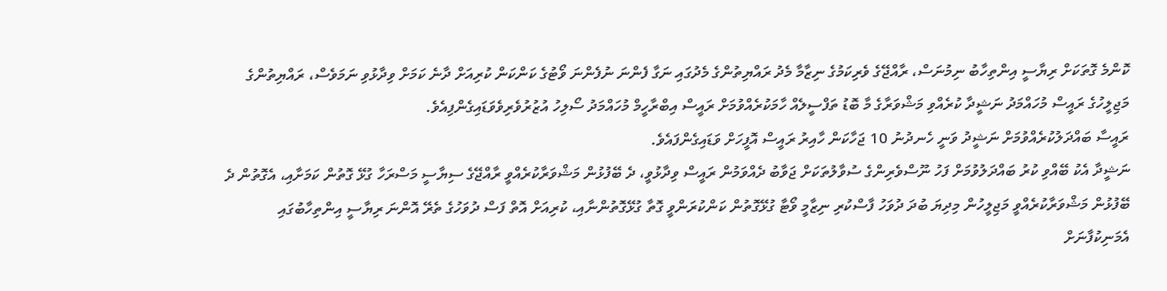ކޮންމެ ގޮތަކަށް ރިޔާސީ އިންތިހާބު ނިމުނަސް، ރާއްޖޭގެ ވެރިކަމުގެ ނިޒާމާ މެދު ރައްޔިތުންގެ މެދުގައި ނަގާ ފެންނަ ނުފެންނަ ވޯޓުގެ ކަންކަން ކުރިއަށް ދާނެ ކަމަށް ވިދާޅުވި ނަމަވެސް، ރައްޔިތުންގެ މަޖިލީހުގެ ރައީސް މުހައްމަދު ނަޝީދާ ކުރެއްވި މަޝްވަރާގެ މާ ބޮޑު ތަފްސީލެއް ހާމަކުރެއްވުމަށް ރައީސް އިބްރާހީމް މުހައްމަދު ސޯލިހު އުޒުރުވެރިވެވަޑައިގެންފިއެވެ.
ރައީސާ ބައްދަލުކުރެއްވުމަށް ނަޝީދު ވަނީ ހެނދުނު 10 ޖަހާކަން ހާއިރު ރައީސް އޮފީހަށް ވަޑައިގެންފައެވެ.
ނަޝީދާ އެކު ބޭއްވި ކުރު ބައްދަލުވުމަށް ފަހު ނޫސްވެރިންގެ ސުވާލުތަކަށް ޖަވާބު ދެއްވަމުން ރައީސް ވިދާޅުވީ، ދެ ބޭފުޅުން މަޝްވަރާކުރެއްވީ ރާއްޖޭގެ ސިޔާސީ މަސްރަހާ ގުޅޭ ގޮތުން ކަމަށާއި، އެގޮތުން ދެ ބޭފުޅުން މަޝްވަރާކުރެއްވީ މަޖިލީހުން މިދިޔަ ބުދަ ދުވަހު ފާސްކުރި ނިޒާމީ ވޯޓާ ގުޅޭގޮތުން ކަންކުރަންވީ ގޮތާ ގުޅޭގޮތުންނާއި، ކުރިއަށް އޮތް ފަސް ދުވަހުގެ ތެރޭ އޮންނަ ރިޔާސީ އިންތިހާބުގައި އެމަނިކުފާނަށް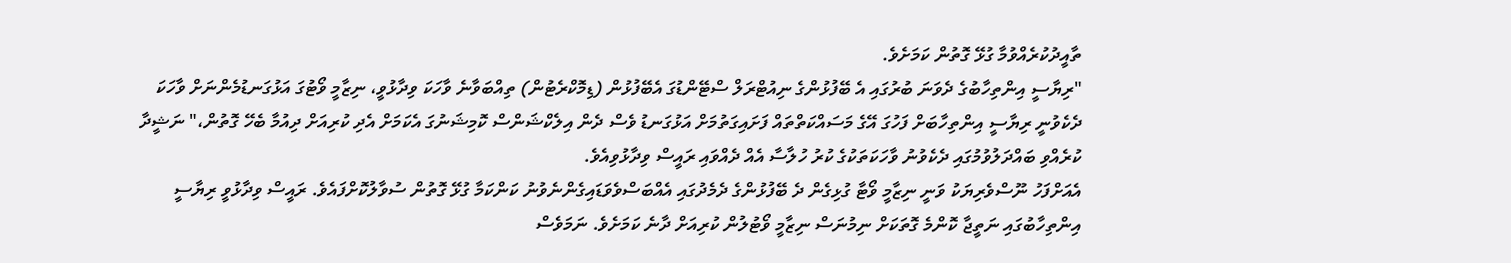ތާއީދުކުރެއްވުމާ ގުޅޭ ގޮތުން ކަމަށެވެ.
"ރިޔާސީ އިންތިހާބުގެ ދެވަނަ ބުރުގައި އެ ބޭފުޅުންގެ ނިއުޓްރަލް ސްޓޭންޑުގަ އެބޭފުޅުން (ޑިމޮކްރެޓުން) ތިއްބަވާނެ ވާހަކަ ވިދާޅުވީ، ނިޒާމީ ވޯޓުގަ އަޅުގަނޑުމެންނަށް ވާހަކަ ދެކެވުނީ ރިޔާސީ އިންތިހާބަށް ފަހުގަ އޭގެ މަސައްކަތްތައް ފަށައިގަތުމަށް އަޅުގަނޑު ވެސް ދެން އިލެކްޝަންސް ކޮމިޝަނުގަ އެކަމަށް އެދި ކުރިއަށް ދިއުމާ ބެހޭ ގޮތުން،" ނަޝީދާ ކުރެއްވި ބައްދަލުވުމުގައި ދެކެވުނު ވާހަކަތަކުގެ ކުރު ހުލާސާ އެއް ދެއްވައި ރައީސް ވިދާޅުވިއެވެ.
އެއަށްފަހު ނޫސްވެރިޔަކު ވަނީ ނިޒާމީ ވޯޓާ ގުޅިގެން ދެ ބޭފުޅުންގެ ދެމެދުގައި އެއްބަސްވެވަޑައިގެންނެވުނު ކަންކަމާ ގުޅޭ ގޮތުން ސުވާލުކޮށްފައެވެ. ރައީސް ވިދާޅުވީ ރިޔާސީ އިންތިހާބުގައި ނަތީޖާ ކޮންމެ ގޮތަކަށް ނިމުނަސް ނިޒާމީ ވޯޓުލުން ކުރިއަށް ދާނެ ކަމަށެވެ. ނަމަވެސް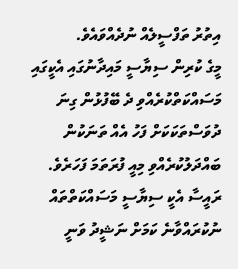އިތުރު ތަފްސީލެއް ނުދެއްވައެވެ.
މީގެ ކުރިން ސިޔާސީ މައިދާނުގައި އެކީގައި މަސައްކަތްކުރެއްވި ދެ ބޭފުޅުން ގިނަ ދުވަސްތަކަކަށް ފަހު އެއް ތަނަކުން ބައްދަލުކުރެއްވި މިއީ ފުރަތަމަ ފަހަރެވެ. ރައީސާ އެކީ ސިޔާސީ މަސައްކަތްތައް ނުކުރައްވާނެ ކަމަށް ނަޝީދު ވަނީ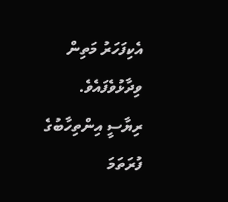އެކިފަހަރު މަތިން ވިދާޅުވެފައެވެ.
ރިޔާސީ އިންތިހާބުގެ ފުރަތަމަ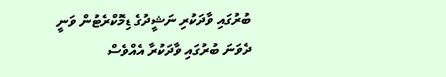ބުރުގައި ވާދަކުރި ނަޝީދުގެ ޑިމޮކްރެޓުން ވަނީ ދެވަނަ ބުރުގައި ވާދަކުރާ އެއްވެސް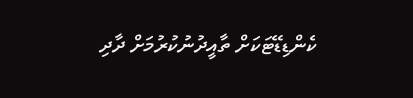ކެންޑިޑޭޓަކަށް ތާއީދުނުކުރުމަށް ދާދި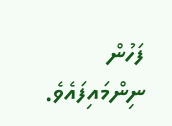ފަހުން ނިންމައިފައެވެ.